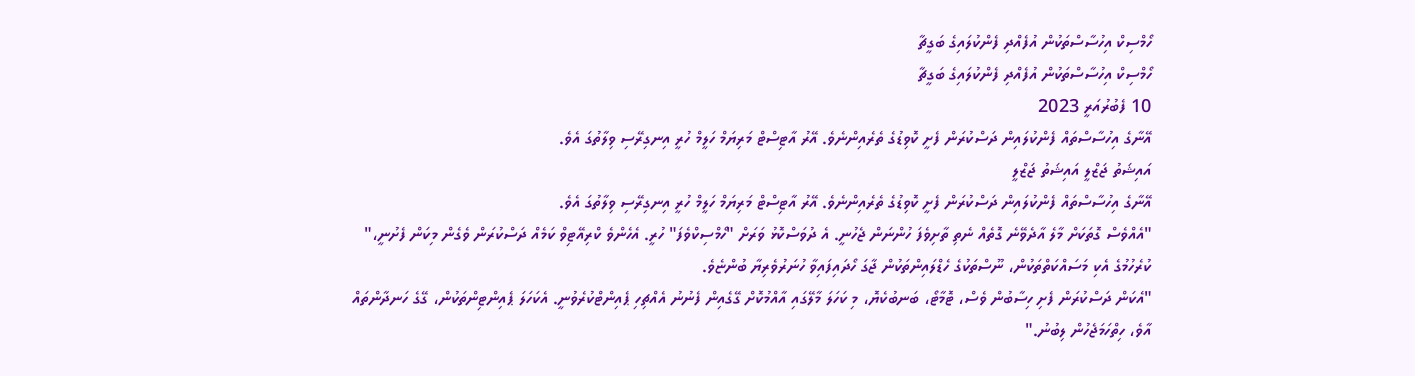ހޯމްސިކް އިހުސާސްތަކުން އުފެއްދި ފެންކުލައިގެ ބަގީޗާ
ހޯމްސިކް އިހުސާސްތަކުން އުފެއްދި ފެންކުލައިގެ ބަގީޗާ
10 ފެބުރުއަރީ 2023
އޭނާގެ އިހުސާސްތައް ފެންކުލައިން ދަސްކުރަން ފެށީ ކޮވިޑުގެ ތެރެއިންނެވެ. އޭރު އާޓިސްޓް މަރިޔަމް ހަލީމް ހުރީ އިނގިރޭސި ވިލާތުގަ އެވެ.
އައިޝަތު ޖަޒްލީ އައިޝަތު ޖަޒްލީ
އޭނާގެ އިހުސާސްތައް ފެންކުލައިން ދަސްކުރަން ފެށީ ކޮވިޑުގެ ތެރެއިންނެވެ. އޭރު އާޓިސްޓް މަރިޔަމް ހަލީމް ހުރީ އިނގިރޭސި ވިލާތުގަ އެވެ.
"އެއްވެސް ގޮތަކަށް މާލެ އާދެވޭނެ ގޮތެއް ނެތި ތާށިވެފަ ހުންނަން ޖެހުނީ. އެ ދުވަސްކޮޅު ވަރަށް "ހޯމްސިކްވެފަ" ހުރީ. އެހެންވެ ކްރިއޭޓިވް ކަމެއް ދަސްކުރަން ވެގެން މިކަން ފެށުނީ،" ކުރެހުމުގެ އެކި މަސައްކަތްތަކުން، ނޫސްތަކުގެ ހެޑްލައިންތަކުން ޖާގަ ހޯދައިފައިވާ ހުނަރުވެރިޔާ ބުންޏެވެ.
"އެކަން ދަސްކުރަން ފެށި ހިސާބުން ވެސް، ޓޮމާޓޯ، ބަނބުކެޔޮ، މި ކަހަލަ މާލޭގައި އާއްމުކޮށް ގޭގެއިން ފެނުނު އެއްޗިހި ޕެއިންޓްކުރެވުނީ. އެކަހަލަ ޕެއިންޓިންތަކުން، ގޭގެ ހަނދާންތައް އާވެ، ހިތްހަމަޖެހުން ލިބުނު."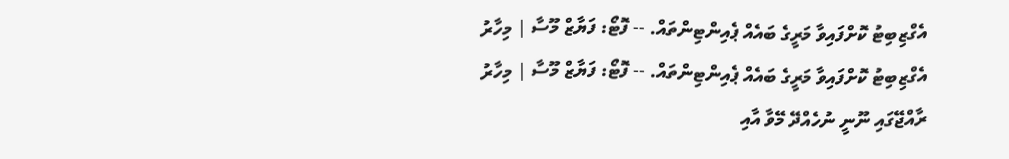އެގްޒިބިޓު ކޮށްފައިވާ މަރީގެ ބައެއް ޕެއިންޓިންތައް. -- ފޮޓޯ: ފަޔާޒް މޫސާ | މިހާރު
އެގްޒިބިޓު ކޮށްފައިވާ މަރީގެ ބައެއް ޕެއިންޓިންތައް. -- ފޮޓޯ: ފަޔާޒް މޫސާ | މިހާރު
ރާއްޖޭގައި ނޫނީ ނުހެއްދޭ މޭވާ އާއި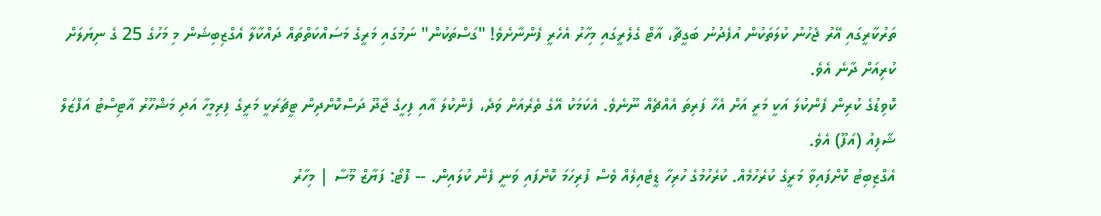ތަރުކާރީގައި އޭރު ޖެހުނު ކުލަތަކުން އުފެދުނު ބަގީޗާ، އާޓް ގެލެރީގައި މިހާރު އެހެރީ ފެންނާށެވެ! "ގަސްތަކުން" ނަމުގައި މަރީގެ މަސައްކަތްތައް ދައްކާލާ އެގްޒިބިޝަން މި މަހުގެ 25 ގެ ނިޔަލަށް ކުރިއަށް ދާނެ އެވެ.
ކޮވިޑުގެ ކުރިން ފެންކުލަ އަކީ މަރީ އަށް އެހާ ފަރިތަ އެއްޗެއް ނޫނެވެ. އެކަމަކު އޭގެ ތެރެއަށް ވަދެ، ފެންކުލަ އާއި ފިހީގެ ޖާދޫ ދަސްކޮށްދިން ޓީޗަރަކީ މަރީގެ ފިރިމީހާ އަދި މަޝްހޫރު އާޓިސްޓު އަފްޒަލް ޝާފިއު (އަފޫ) އެވެ.
އެގްޒިބިޓު ކޮށްފައިވާ މަރީގެ ކުރެހުމެއް. ކުރެހުމުގެ ހުރިހާ ޑީޓެއިލެއް ވެސް ފުރިހަމަ ކޮށްފައި ވަނީ ފެން ކުލައިން. -- ފޮޓޯ: ފަޔާޒް މޫސާ | މިހާރު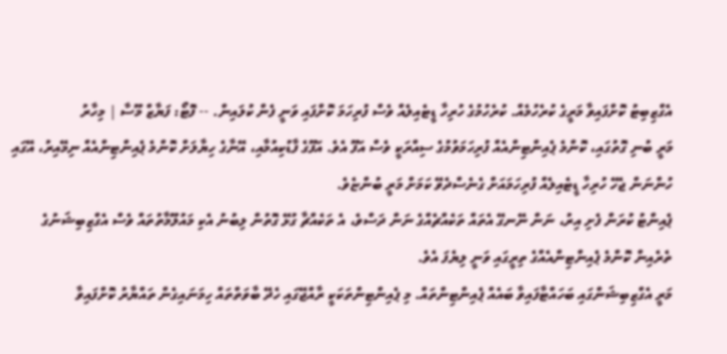އެގްޒިބިޓު ކޮށްފައިވާ މަރީގެ ކުރެހުމެއް. ކުރެހުމުގެ ހުރިހާ ޑީޓެއިލެއް ވެސް ފުރިހަމަ ކޮށްފައި ވަނީ ފެން ކުލައިން. -- ފޮޓޯ: ފަޔާޒް މޫސާ | މިހާރު
މަރީ ބުނި ގޮތުގައި، ކޮންމެ ޕެއިންޓިންއެއް ފުރިހަމަވުމުގެ ސިއްރަކީ ވެސް އަފޫ އެވެ. އަފޫގެ ފާޑުކިއުމާއި، އޭނާގެ ހިޔާލަށް ކޮންމެ ޕެއިންޓިންއެއް ނިމޭއިރު، އޭގައި ހުންނަން ޖެހޭ ހުރިހާ ޑީޓެއިލެއް ފުރިހަމައަށް ގެނެސްދެވޭ ކަމަށް މަރީ ބުންޏެވެ.
ޕެއިންޓު ކުރަން ފެށި އިރު، ނަން ނޭނގޭ އެތައް ތަކެއްޗެއްގެ ނަން ދަސްވެ، އެ ތަކެއްޗާ ގުޅޭ ގޮތުން ލިބުނު އެކި މައުލޫމާތުތައް ވެސް އެގްޒިބިޝަނުގެ ތެރެއިން ކޮންމެ ޕެއިންޓިންއެއްގެ ތިރީގައި ވަނީ ލިޔެފަ އެވެ.
މަރީ އެގްޒިބިޝަންގައި ބަހައްޓާފައިވާ ބައެއް ޕެއިންޓިންތައް. މި ޕެއިންޓިންތަކަކީ ރާއްޖޭގައި ހެދޭ ބާވަތްތައް ހިމަނައިގެން ތައްޔާރު ކޮށްފައިވާ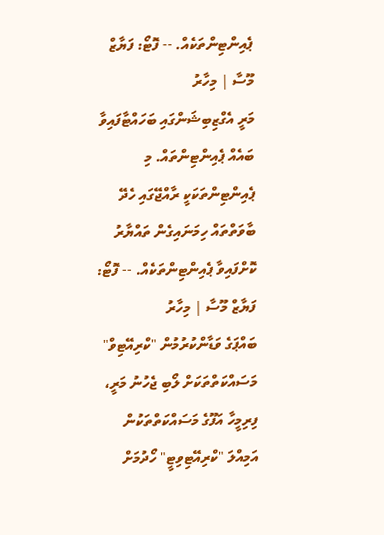ޕެއިންޓިންތަކެއް. -- ފޮޓޯ: ފަޔާޒް މޫސާ | މިހާރު
މަރީ އެގްޒިބިޝަންގައި ބަހައްޓާފައިވާ ބައެއް ޕެއިންޓިންތައް. މި ޕެއިންޓިންތަކަކީ ރާއްޖޭގައި ހެދޭ ބާވަތްތައް ހިމަނައިގެން ތައްޔާރު ކޮށްފައިވާ ޕެއިންޓިންތަކެއް. -- ފޮޓޯ: ފަޔާޒް މޫސާ | މިހާރު
ބައްޕަގެ ވަޑާންކުރުމުން "ކްރިއޭޓިވް" މަސައްކަތްތަކަށް ލޯބި ޖެހުނު މަރީ، ފިރިމީހާ އަފޫގެ މަސައްކަތްތަކުން އަމިއްލަ "ކްރިއޭޓިވިޓީ" ހޯދުމަށް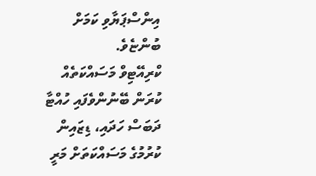އިންސްޕަޔާވި ކަމަށް ބުންޏެވެ.
ކްރިއޭޓިވް މަސައްކަތެއް ކުރަން ބޭނުންވެފައި ހުއްޓާ ދަބަސް ހަދައި، ޑިޒައިން ކުރުމުގެ މަސައްކަތަށް މަރީ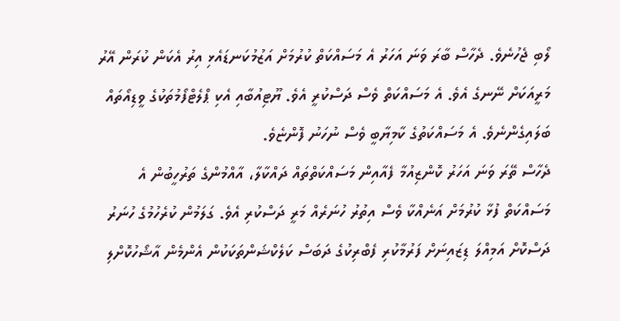ލޯބި ޖެހުނެވެ. ދެހާސް ބާރަ ވަނަ އަހަރު އެ މަސައްކަތް ކުރުމަށް އަޒުމުކަނޑައެޅި އިރު އެކަން ކުރަން އޭރު މަރީއަކަށް ނޭނގެ އެވެ. އެ މަސައްކަތް ވެސް ދަސްކުރީ އެވެ. ޔޫޓިއުބާއި އެކި ޕްލެޓްފޯމުތަކުގެ ވީޑިއޯތައް ބަލައިގެންނެވެ. އެ މަސައްކަތުގެ ކާމިޔާބީ ވެސް ނުހަނު ފޮންޏެވެ.
ދެހާސް ތޭރަ ވަނަ އަހަރު ކޮންޒިއުމާ ފެއާއިން މަސައްކަތްތައް ދައްކާލާ، އާއްމުންގެ ތަރުހީބުން އެ މަސައްކަތް ފުޅާ ކުރުމަށް އަނެއްކާ ވެސް އިތުރު ހުނަރެއް މަރީ ދަސްކުރި އެވެ. ގަލަމުން ކުރެހުމުގެ ހުނަރު ދަސްކޮށް އަމިއްލަ ޑިޒައިނަށް ފަރުމާކުރި ފެބްރިކުގެ ދަބަސް ކަލެކްޝަންތަކަކުން އެންމެން އާޝޯހުކޮށްލި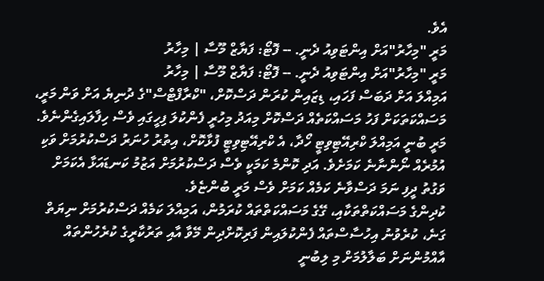އެވެ.
މަރީ "މިހާރު"އަށް އިންޓަވިއު ދެނީ. -- ފޮޓޯ: ފަޔާޒް މޫސާ | މިހާރު
މަރީ "މިހާރު"އަށް އިންޓަވިއު ދެނީ. -- ފޮޓޯ: ފަޔާޒް މޫސާ | މިހާރު
އަމިއްލަ އަށް ދަބަސް ފަހައި، ޑިޒައިން ކުރަން ދަސްކޮށް، "ކްރާފްޓްސް"ގެ ދުނިޔެ އަށް ވަން މަރީ، މަސައްކަތަކަށް ފަހު މަސައްކަތެއް ދަސްކޮށް މިއަދު މިހުރީ ފެންކުލަ ފިހީގައި ވެސް ހިފާލައިގެންނެވެ.
މަރީ ބުނީ އަމިއްލަ ކްރިއޭޓިވިޓީ ހޯދާ، އެ ކްރިއޭޓިވިޓީ ފުޅާކޮށް، އިތުރު ހުނަރު ދަސްކުރުމަށް ވަކި އުމުރެއް ނޯންނާނެ ކަމަށެވެ. އަދި ކޮންމެ ކަމަކީ ވެސް ދަސްކުރުމަށް އަޒުމު ކަނޑައަޅާ އެކަމަށް ވަގުތު ދީފި ނަމަ ދަސްވާނެ ކަމެއް ކަމަށް ވެސް މަރީ ބުންޏެވެ.
ކުދިންގެ މަސައްކަތްތަކާއި، ގޭގެ މަސައްކަތްތައް ކުރަމުން، އަމިއްލަ ކަމެއް ދަސްކުރުމަށް ނިޔަތް ގަނެ، ކުރެވުނު އިހުސާސްތައް ފެންކުލައިން ފަރިކޮށްދިން މޭވާ އާއި ތަރުކާރީގެ ކުރެހުންތައް އާއްމުންނަށް ބަލާލުމަށް މި ލިބުނީ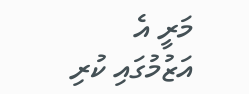މަރީ އެ އަޒުމުގައި ކުރި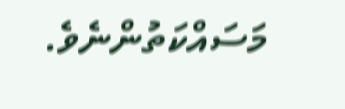މަސައްކަތުންނެވެ.